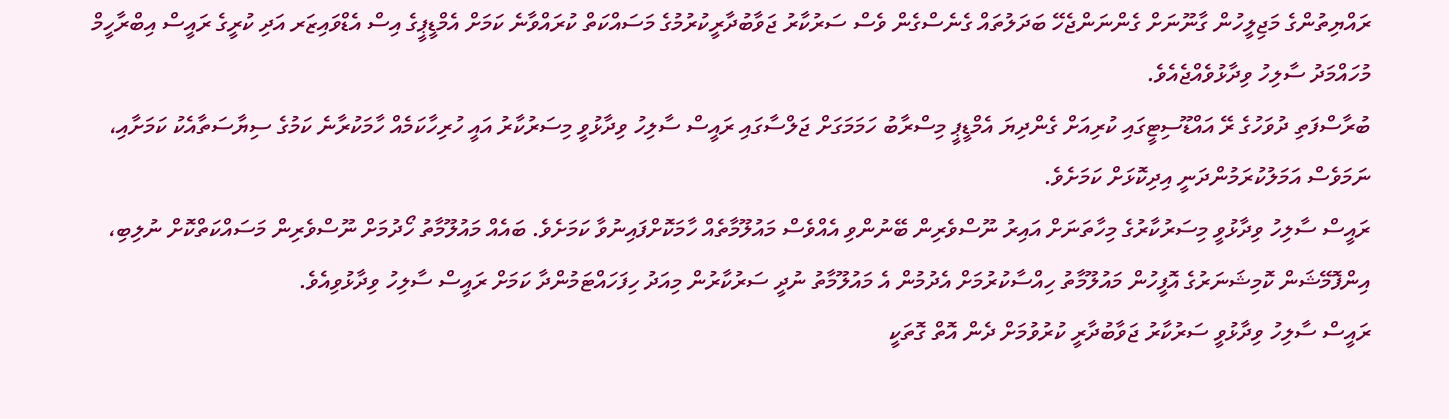ރައްޔިތުންގެ މަޖިލީހުން ގާނޫނަށް ގެންނަންޖެހޭ ބަދަލުތައް ގެނެސްގެން ވެސް ސަރުކާރު ޖަވާބުދާރީކުރުމުގެ މަސައްކަތް ކުރައްވާނެ ކަމަށް އެމްޑީޕީގެ އިސް އެޑްވައިޒަރ އަދި ކުރީގެ ރައީސް އިބްރާހީމް މުހައްމަދު ސާލިހު ވިދާޅުވެއްޖެއެވެ.
ބުރާސްފަތި ދުވަހުގެ ރޭ އައްޑޫސިޓީގައި ކުރިއަށް ގެންދިޔަ އެމްޑީޕީ މިސްރާބު ހަމަމަގަށް ޖަލްސާގައި ރައީސް ސާލިހު ވިދާޅުވީ މިސަރުކާރު އައީ ހުރިހާކަމެއް ހާމަކުރާނެ ކަމުގެ ސިޔާސަތާއެކު ކަމަށާއި، ނަމަވެސް އަމަލުކުރަމުންދަނީ އިދިކޮޅަށް ކަމަށެވެ.
ރައީސް ސާލިހު ވިދާޅުވީ މިސަރުކާރުގެ މިހާތަނަށް އައިރު ނޫސްވެރިން ބޭނުންވި އެއްވެސް މައުލޫމާތެއް ހާމަކޮށްފައިނުވާ ކަމަށެވެ. ބައެއް މައުލޫމާތު ހޯދުމަށް ނޫސްވެރިން މަސައްކަތްކޮށް ނުލިބި، އިންފޮމޭޝަން ކޮމިޝަނަރުގެ އޮފީހުން މައުލޫމާތު ހިއްސާކުރުމަށް އެދުމުން އެ މައުލޫމާތު ނުދީ ސަރުކާރުން މިއަދު ހިފަހައްޓަމުންދާ ކަމަށް ރައީސް ސާލިހު ވިދާޅުވިއެވެ.
ރައީސް ސާލިހު ވިދާޅުވީ ސަރުކާރު ޖަވާބުދާރީ ކުރުވުމަށް ދެން އޮތް ގޮތަކީ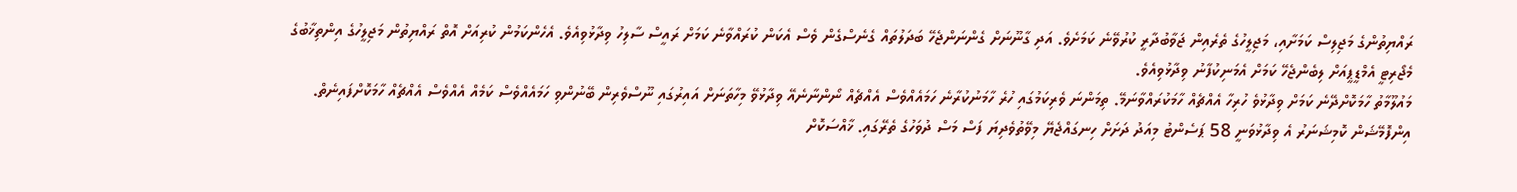ރައްޔިތުންގެ މަޖިލިސް ކަމަށާއި، މަޖިލީހުގެ ތެރެއިން ޖަވާބުދާރީ ކުރުވޭނެ ކަމަށެވެ. އަދި ގާނޫނަށް ގެންނަންޖެހޭ ބަދަލުތައް ގެނެސްގެން ވެސް އެކަން ކުރައްވާނެ ކަމަށް ރައީސް ސާލިހު ވިދާޅުވިއެވެ. އެހެންކަމުން ކުރިއަށް އޮތް ރައްޔިތުން މަޖިލީހުގެ އިންތިޚާބުގެ މެޖޯރިޓީ އެމްޑީޕީއަށް ލިބެންޖެހޭ ކަމަށް އެމަނިކުފާނު ވިދާޅުވިއެވެ.
މައުލޫމާތު ހާމަކޮށްދޭނެ ކަމަށް ވިދާޅުވެ ހުރިހާ އެއްޗެއް ހާމަކުރައްވާނަމޭ. ތިމަންނަ ވެރިކަމުގައި ހުރެ ހާމަނުކުރާނެ ހަމައެއްވެސް އެއްޗެއް ނޯންނާނެއޭ ވިދާޅުވޭ މިހާތަނަށް އައިރުގައި ނޫސްވެރިން ބޭނުންވި ހަމައެއްވެސް ކަމެއް އެއްވެސް އެއްޗެއް ހާމަކޮށްފައިނެތް. އިންފޮމޭޝަން ކޮމިޝަނަރު އެ ވިދާޅުވަނީ 58 ޕަސެންޓު މިއަދު ދަށަށް ހިނގައްޖެޔޭ މިވޭތުވެދިޔަ ފަސް މަސް ދުވަހުގެ ތެރޭގައި. ޚާއްސަކޮށް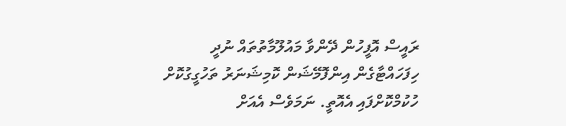ރައީސް އޮފީހުން ދޭންވާ މައުލޫމާތުތައް ނުދީ ހިފަހައްޓާގެން އިންފޮމޭޝަން ކޮމިޝަނަރު ތަހުގީގުކޮށް ހުކުމްކޮށްފައި އެއޮތީ. ނަމަވެސް އެއަށް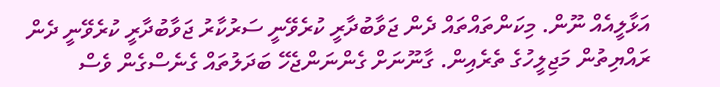އަޅާލީއެއް ނޫން. މިކަންތައްތައް ދެން ޖަވާބުދާރީ ކުރެވޭނީ ސަރުކާރު ޖަވާބުދާރީ ކުރެވޭނީ ދެން ރައްޔިތުން މަޖިލީހުގެ ތެރެއިން. ގާނޫނަށް ގެންނަންޖެހޭ ބަދަލުތައް ގެނެސްގެން ވެސް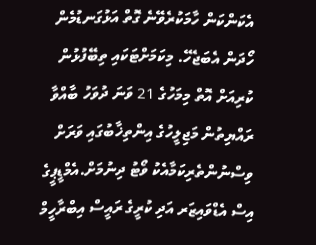އެކަންކަން ހާމަކުރެވޭނެ ގޮތް އަޅުގަނޑުމެން ހޯދަން އެބަޖެހޭ. މިކަމަށްޓަކައި ތިބޭފުޅުން ކުރިއަށް އޮތް މިމަހުގެ 21 ވަނަ ދުވަހު ބާއްވާ ރައްޔިތުން މަޖިލީހުގެ އިންތިޚާބުގައި ވަރަށް ވިސްނުންތެރިކަމާއެކު ވޯޓު ދިނުމަށް.އެމްޑީޕީގެ އިސް އެޑްވައިޒަރ އަދި ކުރީގެ ރައީސް އިބްރާހީމް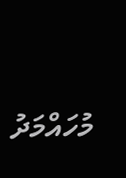މުހައްމަދު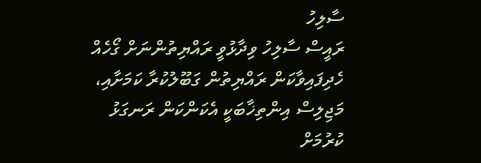ސާލިހު
ރައީސް ސާލިހު ވިދާޅުވީ ރައްޔިތުންނަށް ގޯހެއް ހެދިފައިވާކަން ރައްޔިތުން ގަބޫލުކުރާ ކަމަށާއި، މަޖިލިސް އިންތިޚާބަކީ އެކަންކަން ރަނގަޅު ކުރުމަށް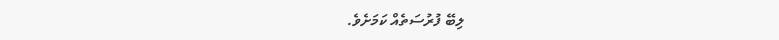ލިބޭ ފުރުސަތެއް ކަމަށެވެ.